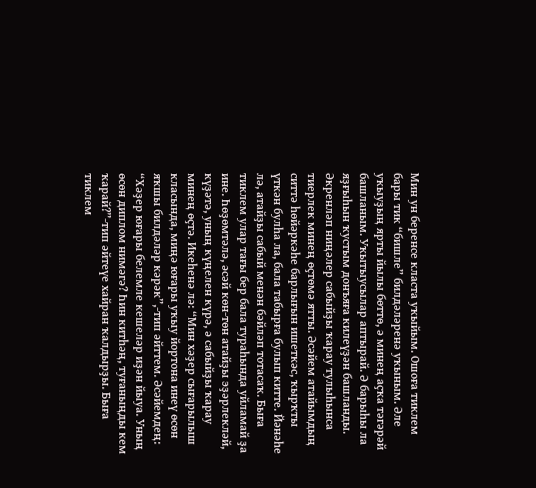Мин ун беренсе класта уҡыйым. Ошоға тиклем бары тик “бишле” билдәләренә уҡыным. Әле уҡыуҙың ярты йылы бөттө, ә минең аҫҡа тәгәрәй башланым. Уҡытыусылар аптырай. Ә барыһы ла яҙғыһын ҡустым донъяға килеүҙән башланды. Әкренләп ниңәлер сабыйҙы ҡарау тулыһынса тиерлек минең өҫтөмә ятты. Әсәйем атайымдың ситтә һөйәркәһе барлығын ишеткәс, ҡырҡты үткән булһа ла, бала табырға булып китте. Йәнәһе лә, атайҙы сабый менән бәйләп тотасаҡ. Быға тиклем улар тағы бер бала тураһында уйламай ҙа ине. Һөҙөмтәлә, әсәй көн-төн атайҙы эҙәрлекләй, күҙәтә, уның күңелен күрә, ә сабыйҙы ҡарау минең өҫтә. Икеһенә лә: “Мин хәҙер сығарылыш класында, миңә юғары уҡыу йортона инеү өсөн яҡшы билдәләр кәрәк”,-тип әйттем. Әсәйемдең: “Хәҙер юғары белемле кешеләр иҙән йыуа. Уның өсөн диплом нимәгә? Һин китһәң, туғаныңды кем ҡарай?”-тип әйтеүе хайран ҡалдырҙы. Быға тиклем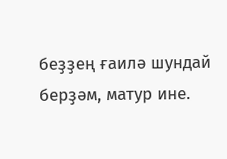беҙҙең ғаилә шундай берҙәм, матур ине.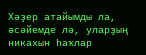Хәҙер атайымды ла, әсәйемде лә, уларҙың никахын һаҡлар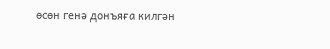өсөн генә донъяға килгән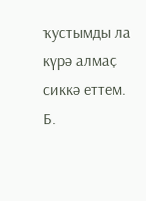ҡустымды ла күрә алмаҫ сиккә еттем.
Б.